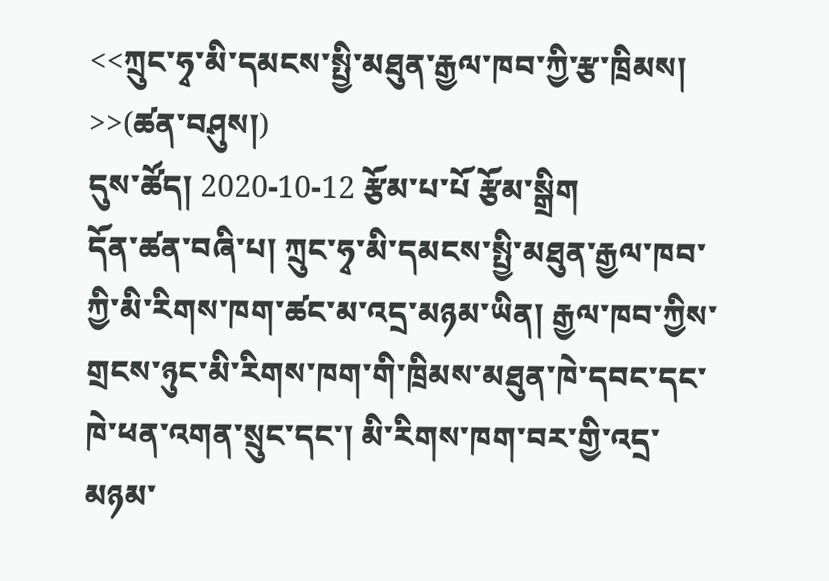<<ཀྲུང་ཧྭ་མི་དམངས་སྤྱི་མཐུན་རྒྱལ་ཁབ་ཀྱི་རྩ་ཁྲིམས། >>(ཚན་བཤུས།)
དུས་ཚོད། 2020-10-12 རྩོམ་པ་པོ རྩོམ་སྒྲིག
དོན་ཚན་བཞི་པ། ཀྲུང་ཧྭ་མི་དམངས་སྤྱི་མཐུན་རྒྱལ་ཁབ་ཀྱི་མི་རིགས་ཁག་ཚང་མ་འདྲ་མཉམ་ཡིན། རྒྱལ་ཁབ་ཀྱིས་གྲངས་ཉུང་མི་རིགས་ཁག་གི་ཁྲིམས་མཐུན་ཁེ་དབང་དང་ཁེ་ཕན་འགན་སྲུང་དང་། མི་རིགས་ཁག་བར་གྱི་འདྲ་མཉམ་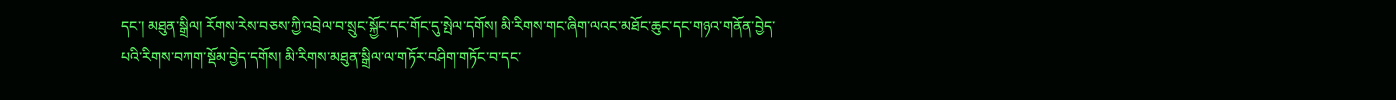དང་། མཐུན་སྒྲིལ། རོགས་རེས་བཅས་ཀྱི་འབྲེལ་བ་སྲུང་སྐྱོང་དང་གོང་དུ་སྤེལ་དགོས། མི་རིགས་གང་ཞིག་ལའང་མཐོང་ཆུང་དང་གཉའ་གནོན་བྱེད་པའི་རིགས་བཀག་སྡོམ་བྱེད་དགོས། མི་རིགས་མཐུན་སྒྲིལ་ལ་གཏོར་བཤིག་གཏོང་བ་དང་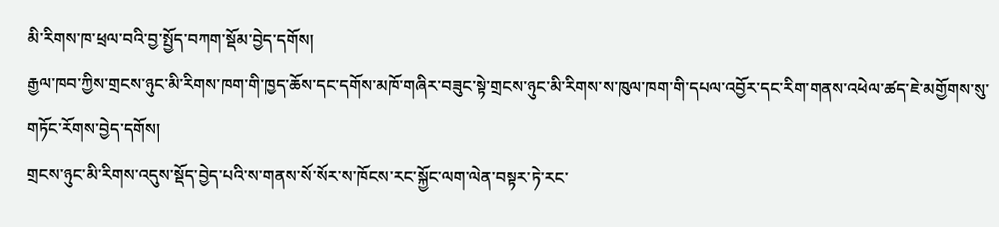མི་རིགས་ཁ་ཕྲལ་བའི་བྱ་སྤྱོད་བཀག་སྡོམ་བྱེད་དགོས།
རྒྱལ་ཁབ་ཀྱིས་གྲངས་ཉུང་མི་རིགས་ཁག་གི་ཁྱད་ཆོས་དང་དགོས་མཁོ་གཞིར་བཟུང་སྟེ་གྲངས་ཉུང་མི་རིགས་ས་ཁུལ་ཁག་གི་དཔལ་འབྱོར་དང་རིག་གནས་འཕེལ་ཚད་ཇེ་མགྱོགས་སུ་གཏོང་རོགས་བྱེད་དགོས།
གྲངས་ཉུང་མི་རིགས་འདུས་སྡོད་བྱེད་པའི་ས་གནས་སོ་སོར་ས་ཁོངས་རང་སྐྱོང་ལག་ལེན་བསྟར་ཏེ་རང་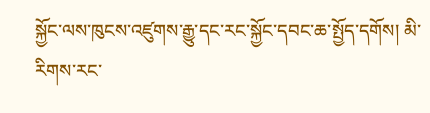སྐྱོང་ལས་ཁུངས་འཛུགས་རྒྱུ་དང་རང་སྐྱོང་དབང་ཆ་སྤྱོད་དགོས། མི་རིགས་རང་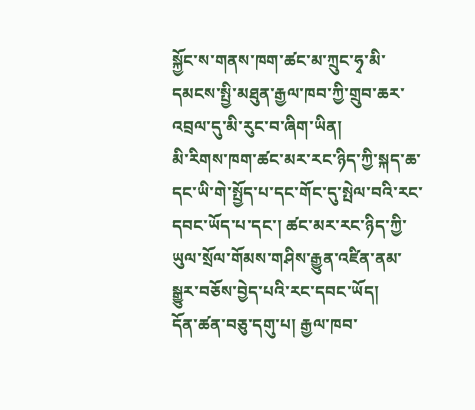སྐྱོང་ས་གནས་ཁག་ཚང་མ་ཀྲུང་ཧྭ་མི་དམངས་སྤྱི་མཐུན་རྒྱལ་ཁབ་ཀྱི་གྲུབ་ཆར་འབྲལ་དུ་མི་རུང་བ་ཞིག་ཡིན།
མི་རིགས་ཁག་ཚང་མར་རང་ཉིད་ཀྱི་སྐད་ཆ་དང་ཡི་གེ་སྤྱོད་པ་དང་གོང་དུ་སྤེལ་བའི་རང་དབང་ཡོད་པ་དང་། ཚང་མར་རང་ཉིད་ཀྱི་ཡུལ་སྲོལ་གོམས་གཤིས་རྒྱུན་འཛིན་ནམ་སྒྱུར་བཅོས་བྱེད་པའི་རང་དབང་ཡོད།
དོན་ཚན་བཅུ་དགུ་པ། རྒྱལ་ཁབ་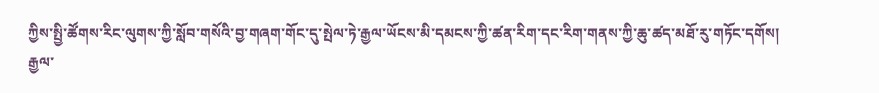ཀྱིས་སྤྱི་ཚོགས་རིང་ལུགས་ཀྱི་སློབ་གསོའི་བྱ་གཞག་གོང་དུ་སྤེལ་ཏེ་རྒྱལ་ཡོངས་མི་དམངས་ཀྱི་ཚན་རིག་དང་རིག་གནས་ཀྱི་ཆུ་ཚད་མཐོ་རུ་གཏོང་དགོས། རྒྱལ་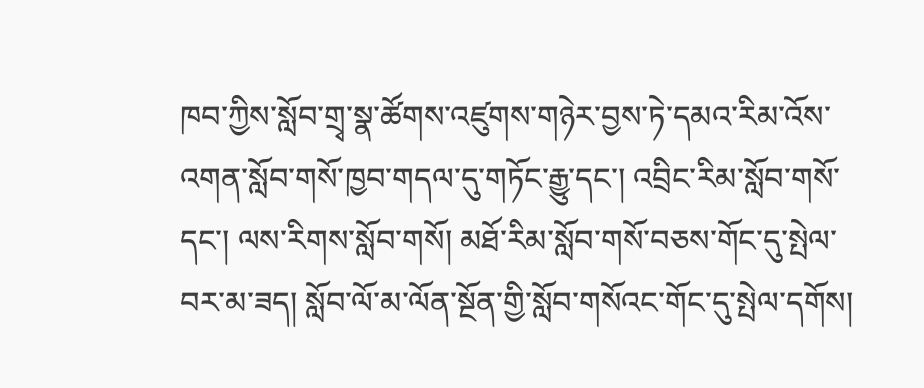ཁབ་ཀྱིས་སློབ་གྲྭ་སྣ་ཚོགས་འཛུགས་གཉེར་བྱས་ཏེ་དམའ་རིམ་འོས་འགན་སློབ་གསོ་ཁྱབ་གདལ་དུ་གཏོང་རྒྱུ་དང་། འབྲིང་རིམ་སློབ་གསོ་དང་། ལས་རིགས་སློབ་གསོ། མཐོ་རིམ་སློབ་གསོ་བཅས་གོང་དུ་སྤེལ་བར་མ་ཟད། སློབ་ལོ་མ་ལོན་སྔོན་གྱི་སློབ་གསོའང་གོང་དུ་སྤེལ་དགོས།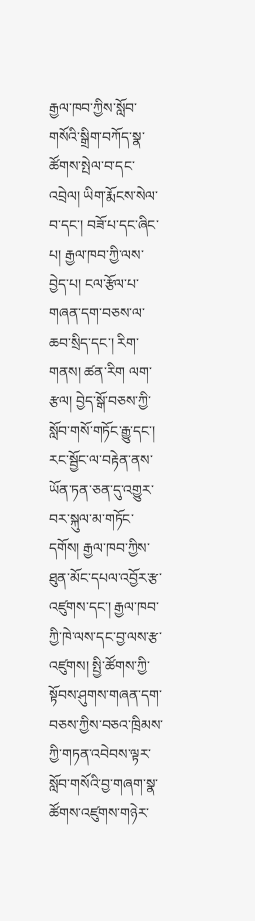རྒྱལ་ཁབ་ཀྱིས་སློབ་གསོའི་སྒྲིག་བཀོད་སྣ་ཚོགས་སྤེལ་བ་དང་འབྲེལ། ཡིག་རྨོངས་སེལ་བ་དང་། བཟོ་པ་དང་ཞིང་པ། རྒྱལ་ཁབ་ཀྱི་ལས་བྱེད་པ། ངལ་རྩོལ་པ་གཞན་དག་བཅས་ལ་ཆབ་སྲིད་དང་། རིག་གནས། ཚན་རིག ལག་རྩལ། བྱེད་སྒོ་བཅས་ཀྱི་སློབ་གསོ་གཏོང་རྒྱུ་དང་། རང་སྦྱོང་ལ་བརྟེན་ནས་ཡོན་ཏན་ཅན་དུ་འགྱུར་བར་སྐུལ་མ་གཏོང་དགོས། རྒྱལ་ཁབ་ཀྱིས་ཐུན་མོང་དཔལ་འབྱོར་རྩ་འཛུགས་དང་། རྒྱལ་ཁབ་ཀྱི་ཁེ་ལས་དང་བྱ་ལས་རྩ་འཛུགས། སྤྱི་ཚོགས་ཀྱི་སྟོབས་ཤུགས་གཞན་དག་བཅས་ཀྱིས་བཅའ་ཁྲིམས་ཀྱི་གཏན་འབེབས་ལྟར་སློབ་གསོའི་བྱ་གཞག་སྣ་ཚོགས་འཛུགས་གཉེར་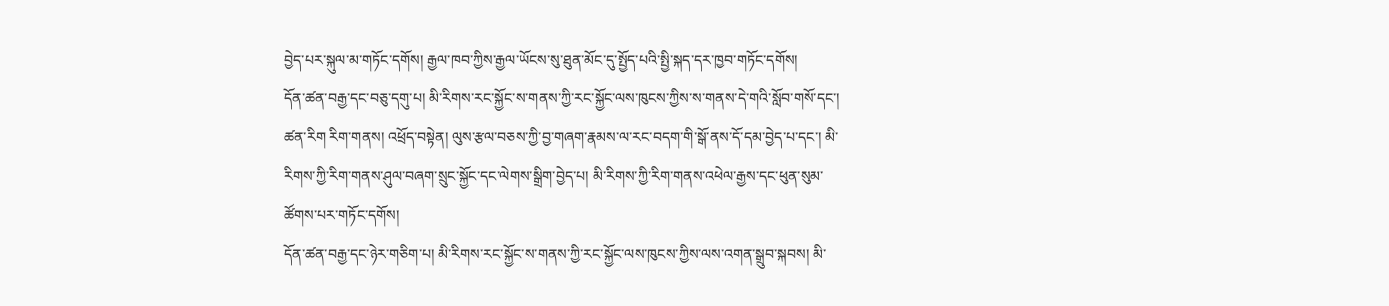བྱེད་པར་སྐུལ་མ་གཏོང་དགོས། རྒྱལ་ཁབ་ཀྱིས་རྒྱལ་ཡོངས་སུ་ཐུན་མོང་དུ་སྤྱོད་པའི་སྤྱི་སྐད་དར་ཁྱབ་གཏོང་དགོས།
དོན་ཚན་བརྒྱ་དང་བཅུ་དགུ་པ། མི་རིགས་རང་སྐྱོང་ས་གནས་ཀྱི་རང་སྐྱོང་ལས་ཁུངས་ཀྱིས་ས་གནས་དེ་གའི་སློབ་གསོ་དང་། ཚན་རིག རིག་གནས། འཕྲོད་བསྟེན། ལུས་རྩལ་བཅས་ཀྱི་བྱ་གཞག་རྣམས་ལ་རང་བདག་གི་སྒོ་ནས་དོ་དམ་བྱེད་པ་དང་། མི་རིགས་ཀྱི་རིག་གནས་ཤུལ་བཞག་སྲུང་སྐྱོང་དང་ལེགས་སྒྲིག་བྱེད་པ། མི་རིགས་ཀྱི་རིག་གནས་འཕེལ་རྒྱས་དང་ཕུན་སུམ་ཚོགས་པར་གཏོང་དགོས།
དོན་ཚན་བརྒྱ་དང་ཉེར་གཅིག་པ། མི་རིགས་རང་སྐྱོང་ས་གནས་ཀྱི་རང་སྐྱོང་ལས་ཁུངས་ཀྱིས་ལས་འགན་སྒྲུབ་སྐབས། མི་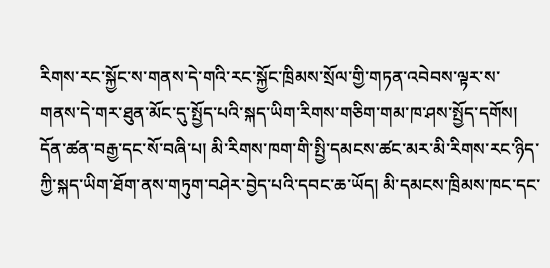རིགས་རང་སྐྱོང་ས་གནས་དེ་གའི་རང་སྐྱོང་ཁྲིམས་སྲོལ་གྱི་གཏན་འབེབས་ལྟར་ས་གནས་དེ་གར་ཐུན་མོང་དུ་སྤྱོད་པའི་སྐད་ཡིག་རིགས་གཅིག་གམ་ཁ་ཤས་སྤྱོད་དགོས།
དོན་ཚན་བརྒྱ་དང་སོ་བཞི་པ། མི་རིགས་ཁག་གི་སྤྱི་དམངས་ཚང་མར་མི་རིགས་རང་ཉིད་ཀྱི་སྐད་ཡིག་ཐོག་ནས་གཏུག་བཤེར་བྱེད་པའི་དབང་ཆ་ཡོད། མི་དམངས་ཁྲིམས་ཁང་དང་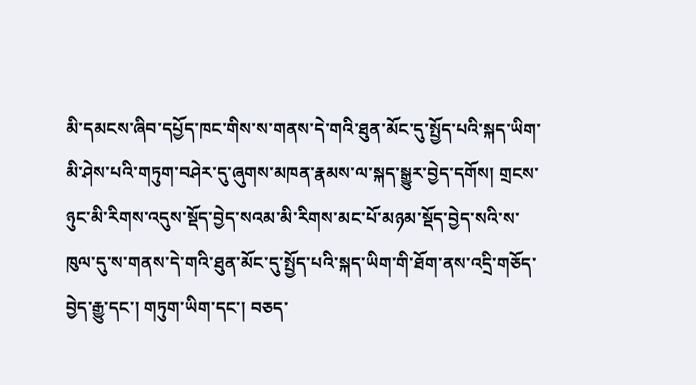མི་དམངས་ཞིབ་དཔྱོད་ཁང་གིས་ས་གནས་དེ་གའི་ཐུན་མོང་དུ་སྤྱོད་པའི་སྐད་ཡིག་མི་ཤེས་པའི་གཏུག་བཤེར་དུ་ཞུགས་མཁན་རྣམས་ལ་སྐད་སྒྱུར་བྱེད་དགོས། གྲངས་ཉུང་མི་རིགས་འདུས་སྡོད་བྱེད་སའམ་མི་རིགས་མང་པོ་མཉམ་སྡོད་བྱེད་སའི་ས་ཁུལ་དུ་ས་གནས་དེ་གའི་ཐུན་མོང་དུ་སྤྱོད་པའི་སྐད་ཡིག་གི་ཐོག་ནས་འདྲི་གཅོད་བྱེད་རྒྱུ་དང་། གཏུག་ཡིག་དང་། བཅད་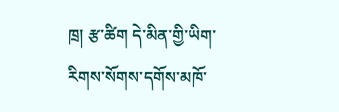ཁྲ། རྩ་ཚིག དེ་མིན་གྱི་ཡིག་རིགས་སོགས་དགོས་མཁོ་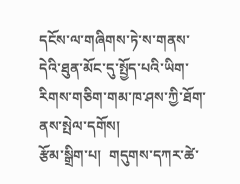དངོས་ལ་གཞིགས་ཏེ་ས་གནས་དེའི་ཐུན་མོང་དུ་སྤྱོད་པའི་ཡིག་རིགས་གཅིག་གམ་ཁ་ཤས་ཀྱི་ཐོག་ནས་སྤེལ་དགོས།
རྩོམ་སྒྲིག་པ།  གདུགས་དཀར་ཚེ་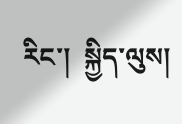རིང་།  སྐྱིད་ལུས།